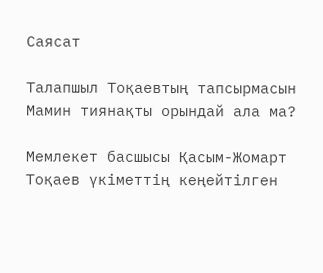Саясат

Талапшыл Тоқаевтың тапсырмасын Мамин тиянақты орындай ала ма?

Мемлекет басшысы Қасым-Жомарт Тоқаев үкіметтің кеңейтілген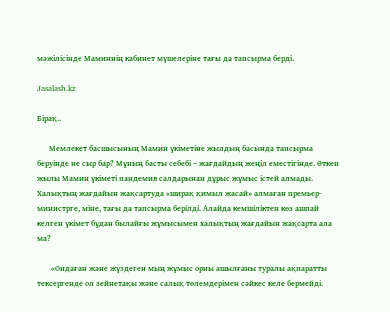мәжілісінде Маминнің кабинет мүшелеріне тағы да тапсырма берді.

Jasalash.kz

Бірақ..

      Мемлекет басшысының Мамин үкіметіне жылдың басында тапсырма беруінде не сыр бар? Мұның басты себебі – жағдайдың жеңіл еместігінде. Өткен жылы Мамин үкіметі пандемия салдарынан дұрыс жұмыс істей алмады. Халықтың жағдайын жақсартуда «ширақ қимыл жасай» алмаған премьер-министрге, міне, тағы да тапсырма берілді. Алайда кемшіліктен көз ашпай келген үкімет бұдан былайғы жұмысымен халықтың жағдайын жақсарта ала ма?

       «Ондаған және жүздеген мың жұмыс орны ашылғаны туралы ақпаратты тексергенде ол зейнетақы және салық төлемдерімен сәйкес келе бермейді.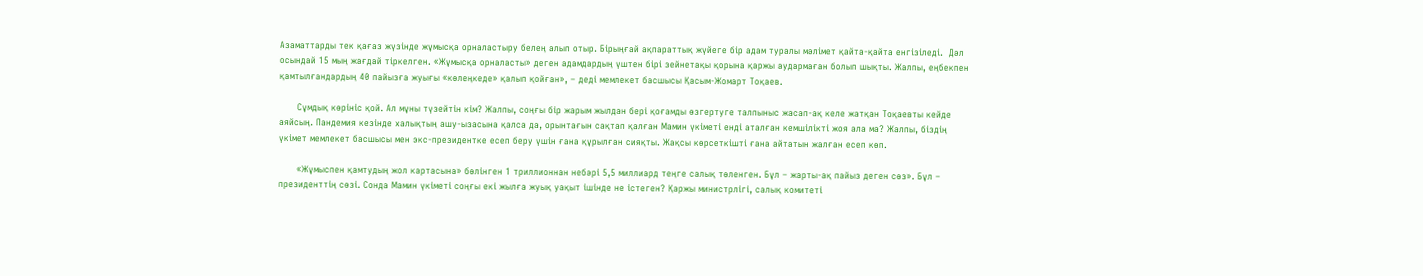Азаматтарды тек қағаз жүзінде жұмысқа орналастыру белең алып отыр. Бірыңғай ақпараттық жүйеге бір адам туралы мәлімет қайта-қайта енгізіледі.  Дәл осындай 15 мың жағдай тіркелген. «Жұмысқа орналасты» деген адамдардың үштен бірі зейнетақы қорына қаржы аудармаған болып шықты. Жалпы, еңбекпен қамтылғандардың 40 пайызға жуығы «көлеңкеде» қалып қойған», – деді мемлекет басшысы Қасым-Жомарт Тоқаев.

      Сұмдық көрініс қой. Ал мұны түзейтін кім? Жалпы, соңғы бір жарым жылдан бері қоғамды өзгертуге талпыныс жасап-ақ келе жатқан Тоқаевты кейде аяйсың. Пандемия кезінде халықтың ашу-ызасына қалса да, орынтағын сақтап қалған Мамин үкіметі енді аталған кемшілікті жоя ала ма? Жалпы, біздің үкімет мемлекет басшысы мен экс-президентке есеп беру үшін ғана құрылған сияқты. Жақсы көрсеткішті ғана айтатын жалған есеп көп.

      «Жұмыспен қамтудың жол картасына» бөлінген 1 триллионнан небәрі 5,5 миллиард теңге салық төленген. Бұл – жарты-ақ пайыз деген сөз». Бұл – президенттің сөзі. Сонда Мамин үкіметі соңғы екі жылға жуық уақыт ішінде не істеген? Қаржы министрлігі, салық комитеті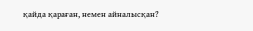қайда қараған, немен айналысқан?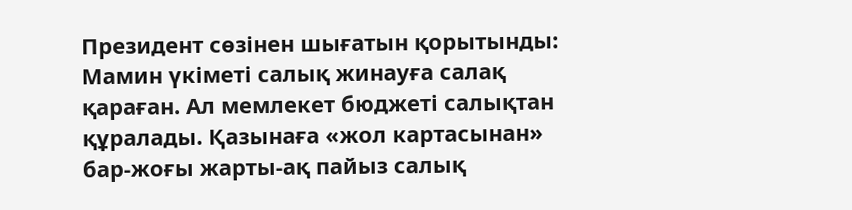Президент сөзінен шығатын қорытынды: Мамин үкіметі салық жинауға салақ қараған. Ал мемлекет бюджеті салықтан құралады. Қазынаға «жол картасынан» бар-жоғы жарты-ақ пайыз салық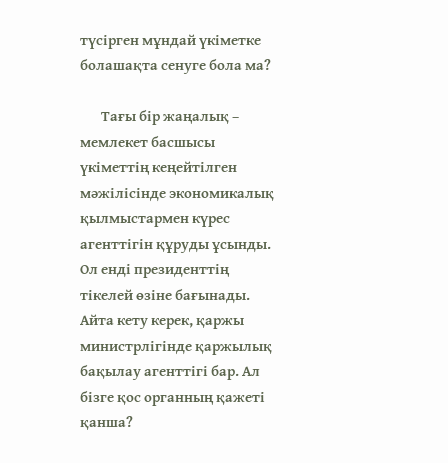түсірген мұндай үкіметке болашақта сенуге бола ма?

       Тағы бір жаңалық – мемлекет басшысы үкіметтің кеңейтілген мәжілісінде экономикалық қылмыстармен күрес агенттігін құруды ұсынды.  Ол енді президенттің тікелей өзіне бағынады. Айта кету керек, қаржы министрлігінде қаржылық бақылау агенттігі бар. Ал бізге қос органның қажеті қанша?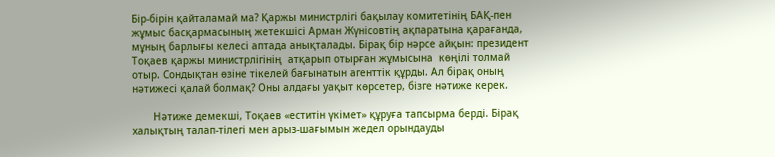Бір-бірін қайталамай ма? Қаржы министрлігі бақылау комитетінің БАҚ-пен жұмыс басқармасының жетекшісі Арман Жүнісовтің ақпаратына қарағанда,  мұның барлығы келесі аптада анықталады. Бірақ бір нәрсе айқын: президент Тоқаев қаржы министрлігінің  атқарып отырған жұмысына  көңілі толмай отыр. Сондықтан өзіне тікелей бағынатын агенттік құрды. Ал бірақ оның нәтижесі қалай болмақ? Оны алдағы уақыт көрсетер, бізге нәтиже керек.

       Нәтиже демекші, Тоқаев «еститін үкімет» құруға тапсырма берді. Бірақ халықтың талап-тілегі мен арыз-шағымын жедел орындауды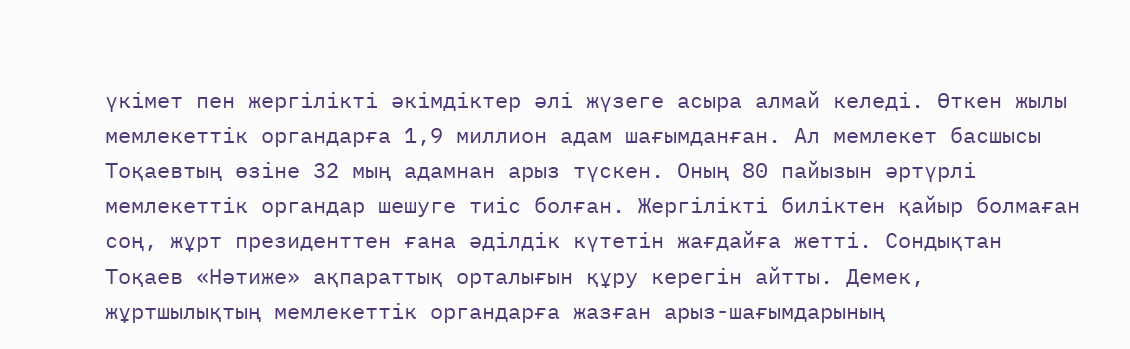үкімет пен жергілікті әкімдіктер әлі жүзеге асыра алмай келеді. Өткен жылы мемлекеттік органдарға 1,9 миллион адам шағымданған. Ал мемлекет басшысы Тоқаевтың өзіне 32 мың адамнан арыз түскен. Оның 80 пайызын әртүрлі мемлекеттік органдар шешуге тиіс болған. Жергілікті биліктен қайыр болмаған соң, жұрт президенттен ғана әділдік күтетін жағдайға жетті. Сондықтан Тоқаев «Нәтиже» ақпараттық орталығын құру керегін айтты. Демек, жұртшылықтың мемлекеттік органдарға жазған арыз-шағымдарының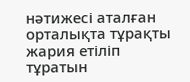нәтижесі аталған орталықта тұрақты жария етіліп тұратын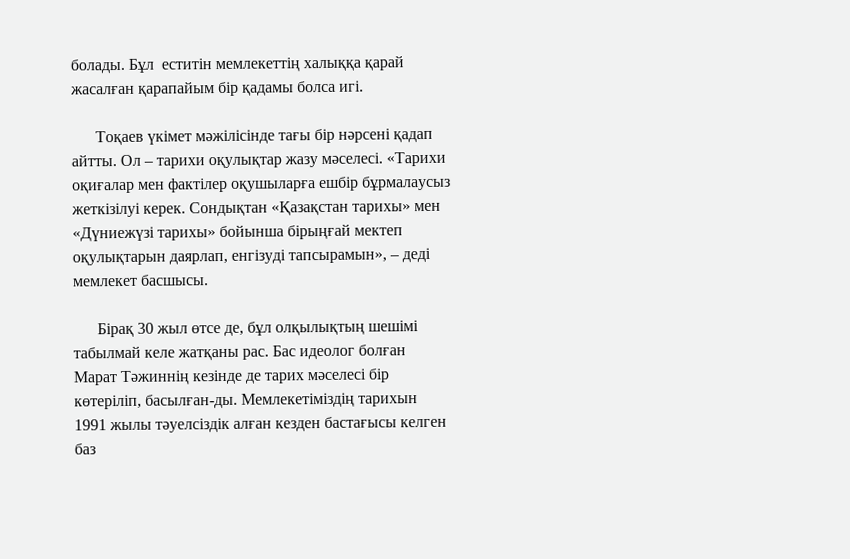болады. Бұл  еститін мемлекеттің халыққа қарай жасалған қарапайым бір қадамы болса игі.

      Тоқаев үкімет мәжілісінде тағы бір нәрсені қадап айтты. Ол – тарихи оқулықтар жазу мәселесі. «Тарихи оқиғалар мен фактілер оқушыларға ешбір бұрмалаусыз жеткізілуі керек. Сондықтан «Қазақстан тарихы» мен «Дүниежүзі тарихы» бойынша бірыңғай мектеп оқулықтарын даярлап, енгізуді тапсырамын», – деді мемлекет басшысы.

      Бірақ 30 жыл өтсе де, бұл олқылықтың шешімі табылмай келе жатқаны рас. Бас идеолог болған Марат Тәжиннің кезінде де тарих мәселесі бір көтеріліп, басылған-ды. Мемлекетіміздің тарихын 1991 жылы тәуелсіздік алған кезден бастағысы келген баз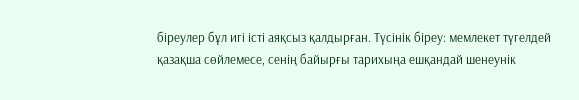біреулер бұл игі істі аяқсыз қалдырған. Түсінік біреу: мемлекет түгелдей қазақша сөйлемесе, сенің байырғы тарихыңа ешқандай шенеунік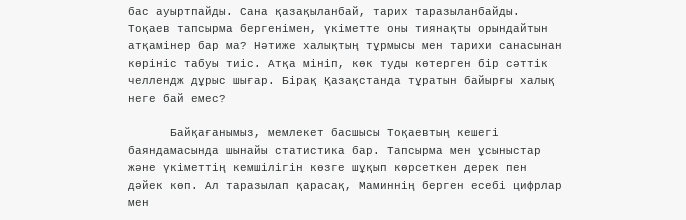бас ауыртпайды. Сана қазақыланбай, тарих таразыланбайды. Тоқаев тапсырма бергенімен, үкіметте оны тиянақты орындайтын атқамінер бар ма? Нәтиже халықтың тұрмысы мен тарихи санасынан көрініс табуы тиіс. Атқа мініп, көк туды көтерген бір сәттік челлендж дұрыс шығар. Бірақ Қазақстанда тұратын байырғы халық неге бай емес?

      Байқағанымыз, мемлекет басшысы Тоқаевтың кешегі баяндамасында шынайы статистика бар. Тапсырма мен ұсыныстар және үкіметтің кемшілігін көзге шұқып көрсеткен дерек пен дәйек көп. Ал таразылап қарасақ, Маминнің берген есебі цифрлар мен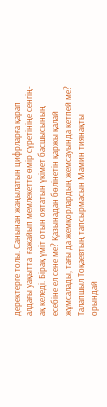деректерге толы. Санынан жаңылатын цифрларға қарап алдағы уақытта  ғажайып мемлекетте өмір сүретініңе сенгің-ақ келеді. Бірақ үміт отын оятатын үкімет басшысының есебіне ел сене ме? Қазынадан бөлінетін қаржы қалай жұмсалады, тағы да жемқорлардың жемсауында кетпей ме? Талапшыл Тоқаевтың тапсырмасын Мамин тиянақты орындай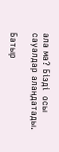ала ма? Бізді  осы сауалдар алаңдатады.

Батыр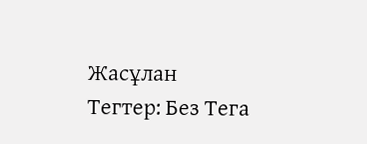Жасұлан
Тегтер: Без Тега